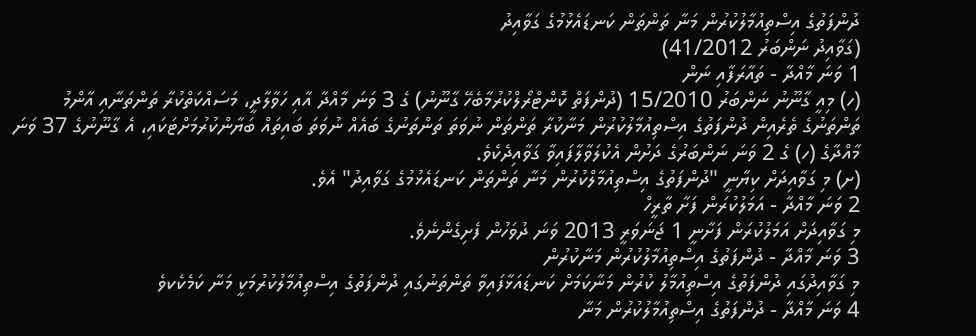ދުންފަތުގެ އިސްތިއުމާލުކުރުން މަނާ ތަންތަން ކަނޑައެޅުމުގެ ގަވާއިދު
(ގަވާއިދު ނަންބަރު 41/2012)
1 ވަނަ މާއްދާ - ތައާރަފާއި ނަން
(ހ) މިއީ ގާނޫނު ނަންބަރު 15/2010 (ދުންފަތް ކޮންޓްރޯލްކުރުމާބެހޭ ގާނޫނު) ގެ 3 ވަނަ މާއްދާ އާއި ހަވާލާދީ، މަސައްކަތްކުރާ ތަންތަނާއި އާންމު ތަންތަނުގެ ތެރެއިން ދުންފަތުގެ އިސްތިއުމާލުކުރުން މަނާކުރާ ތަންތަން ނުވަތަ ތަންތަނުގެ ބައެއް ނުވަތަ ބައިތައް ބަޔާންކުރުމަށްޓަކައި، އެ ގާނޫނުގެ 37 ވަނަ މާއްދާގެ (ހ) ގެ 2 ވަނަ ނަންބަރުގެ ދަށުން އެކުލަވާލާފައިވާ ގަވާއިދެކެވެ.
(ށ) މި ގަވާއިދަށް ކިޔާނީ "ދުންފަތުގެ އިސްތިއުމާލްކުރުން މަނާ ތަންތަން ކަނޑައެޅުމުގެ ގަވާއިދު" އެވެ.
2 ވަނަ މާއްދާ - އަމަލުކުރަން ފަށާ ތާރީހް
މި ގަވާއިދަށް އަމަލުކުރަން ފަށާނީ 1 ޖަނަވަރީ 2013 ވަނަ ދުވަހުން ފެށިގެންނެވެ.
3 ވަނަ މާއްދާ - ދުންފަތުގެ އިސްތިއުމާލުކުރުން މަނާކުރުން
މި ގަވާއިދުގައި ދުންފަތުގެ އިސްތިއުމާލު ކުރުން މަނާކަމަށް ކަނޑައަޅާފައިވާ ތަންތަނުގައި ދުންފަތުގެ އިސްތިއުމާލުކުރުމަކީ މަނާ ކަމެކެކވެ
4 ވަނަ މާއްދާ - ދުންފަތުގެ އިސްތިއުމާލުކުރުން މަނާ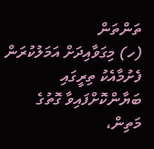ތަންތަން
(ހ) މިގަވާއިދަށް އަމަލުކުރަން ފެށުމާއެކު ތިރީގައި ބަޔާންކޮށްފައިވާ ގޮތުގެ މަތިން،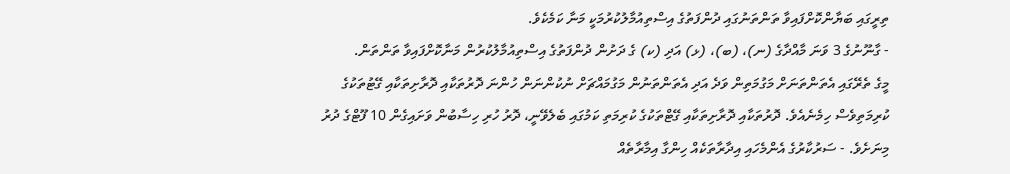ތިރީގައި ބަޔާންކޮށްފައިވާ ތަންތަނުގައި ދުންފަތުގެ އިސްތިއުމާލުކުރުމަކީ މަނާ ކަމެކެވެ.
- ގާނޫނުގެ 3 ވަނަ މާއްދާގެ (ނ)، (ބ)، (ޅ) އަދި (ކ) ގެ ދަށުން ދުންފަތުގެ އިސްތިއުމާލުކުރުން މަނާކޮށްފައިވާ ތަންތަން.
މީގެ ތެރޭގައި އެތަންތަނަށް މަގުމަތިން ވަދެ އަދި އެތަންތަނުން މަގުމައްޗަށް ނުކުންނަން ހުންނަ ދޮރުތަކާއި ދޮރާށިތަކާއި ގޭޓުތަކުގެ ކުރިމަތިވެސް ހިމެނެއެވެ. ދޮރުތަކާއި ދޮރާށިތަކާއި ގޭޓްތަކުގެ ކުރިމަތި ކަމުގައި ބެލެވޭނީ، ދޮރު ހުރި ހިސާބުން ވަށައިގެން 10 ފޫޓްގެ ދުރު މިނަށެވެ. - ސަރުކާރުގެ އެންމެހައި އިދާރާތަކެއް ހިންގާ އިމާރާތެއް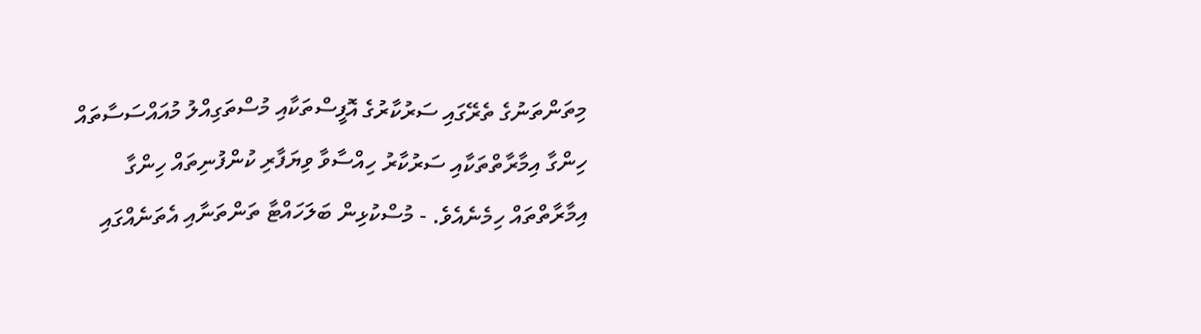މިތަންތަނުގެ ތެރޭގައި ސަރުކާރުގެ އޮފީސްތަކާއި މުސްތަގިއްލު މުއައްސަސާތައް ހިންގާ އިމާރާތްތަކާއި ސަރުކާރު ހިއްސާވާ ވިޔަފާރި ކުންފުނިތައް ހިންގާ އިމާރާތްތައް ހިމެނެއެވެ. - މުސްކުޅިން ބަލަހައްޓާ ތަންތަނާއި އެތަނެއްގައި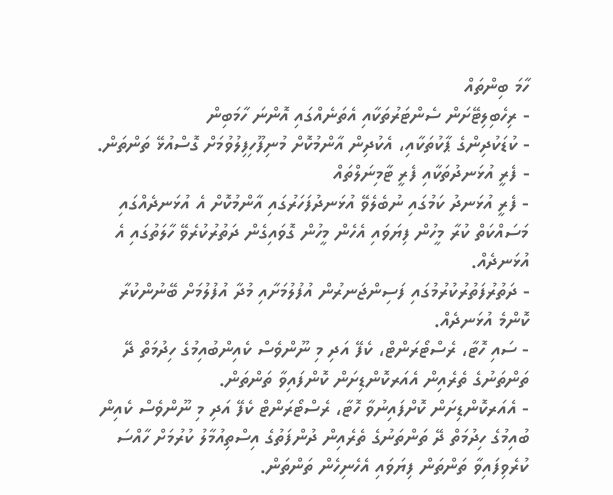ހާމަ ބިންތައް
- ރިހެބިލިޓޭށަން ސެންޓަރުތަކާއި އެތަނެއްގައި އޮންނަ ހާމަބިން
- ކުޑަކުދިންގެ ޕާކުތަކާއި، އެކުދިން އާންމުކޮށް މުނިފޫހިފިލުވުމަށް ގޮސްއުޅޭ ތަންތަން.
- ފެރީ އުޅަނދުތަކާއި ފެރީ ޓާމިނަލްތައް
- ފެރީ އުޅަނދު ކަމުގައި ނުބެލެވޭ އުޅަނދުފަހަރުގައި އާންމުކޮށް އެ އުޅަނދެއްގައި މަސައްކަތް ކުރާ މީހުން ފިޔަވައި އެހެން މީހުން ގޮވައިގެން ދަތުރުކުރެވޭ ހާލަތުގައި އެ އުޅަނދެއް.
- ދަތުރުފަތުރުކުރުމުގައި ފަސިންޖަނރުން އުފުލުމަށާއި މުދާ އުފުލުމަށް ބޭނުންކުރާ ކޮންމެ އުޅަނދެއް.
- ސައި ހޮޓާ، ރެސްޓޯރަންޓް، ކެފޭ އަދި މި ނޫންވެސް ކެއިންބުއިމުގެ ހިދުމަތް ދޭ ތަންތަނުގެ ތެރެއިން އެއަރކޮންޑިށަން ކޮންފައިވާ ތަންތަން.
- އެއަރކޮންޑިށަން ކޮށްފައިނުވާ ހޮޓާ، ރެސްޓޯރަންޓް ކެފޭ އަދި މި ނޫންވެސް ކެއިން ބުއިމުގެ ހިދުމަތް ދޭ ތަންތަނުގެ ތެރެއިން ދުންފަތުގެ އިސްތިއުމާލު ކުރުމަށް ހާއްސަ ކުރެވިފައިވާ ތަންތަން ފިޔަވައި އެހެނިހެން ތަންތަން.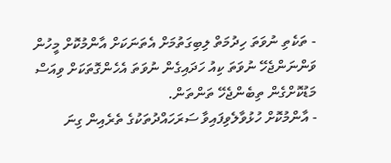- ތަކެތި ނުވަތަ ހިދުމަތް ލިބިގަތުމަށް އެތަނަކަށް އާންމުކޮށް މީހުން ވަންނަންޖެހޭ ނުވަތަ ކިއު ހަދައިގެން ނުވަތަ އެހެންގޮތަކަށް ވިއަސް މަޑުކޮށްގެން ތިބެންޖެހޭ ތަންތަން.
- އާންމުކޮށް ހުޅުވާލެވިފައިވާ ސަރަހައްދުތަކުގެ ތެރެއިން ގިނަ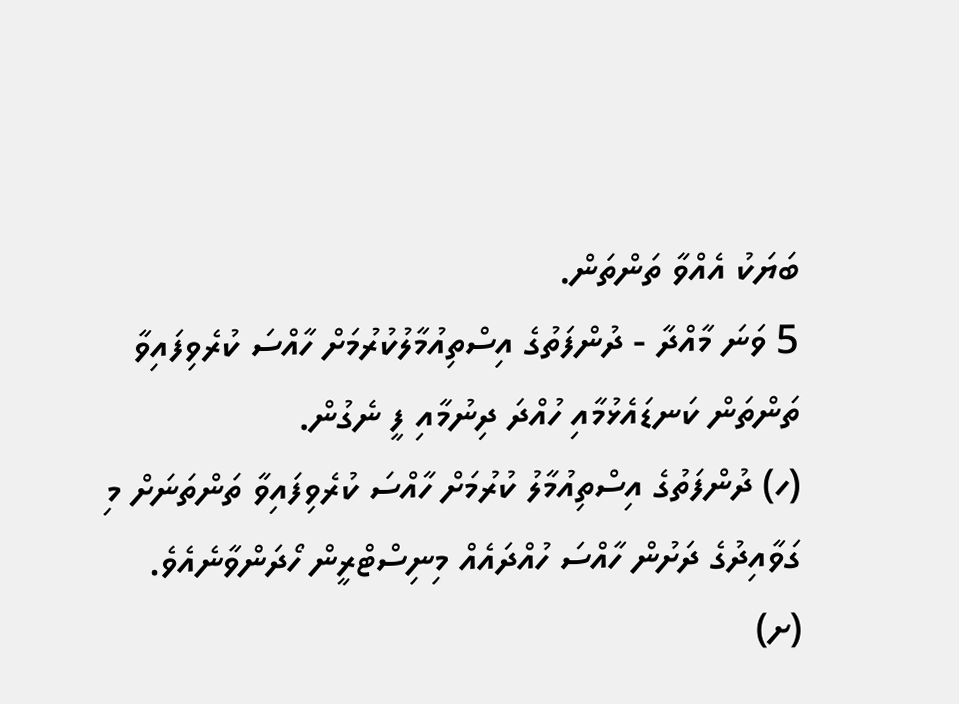ބަޔަކު އެއްވާ ތަންތަން.
5 ވަނަ މާއްދާ - ދުންފަތުގެ އިސްތިއުމާލުކުރުމަށް ހާއްސަ ކުރެވިފައިވާ ތަންތަން ކަނޑައެޅުމާއި ހުއްދަ ދިނުމާއި ފީ ނެގުން.
(ހ) ދުންފަތުގެ އިސްތިއުމާލު ކުރުމަށް ހާއްސަ ކުރެވިފައިވާ ތަންތަނަށް މި ގަވާއިދުގެ ދަށުން ހާއްސަ ހުއްދައެއް މިނިސްޓްރީން ހޯދަންވާނެއެވެ.
(ށ)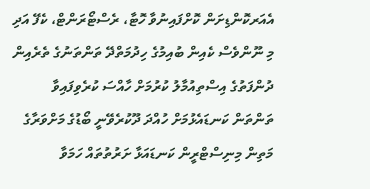އެއަރކޮންޑިށަން ކޮށްފައިނުވާ ހޮޓާ، ރެސްޓޯރަންޓް، ކެފޭ އަދި މި ނޫންވެސް ކެއިން ބުއިމުގެ ހިދުމަތްދޭ ތަންތަނުގެ ތެރެއިން ދުންފަތުގެ އިސްތިއުމާލު ކުރުމަށް ހާއްސަ ކުރެވިފައިވާ ތަންތަން ކަނޑައެޅުމަށް ހުއްދަ ދޫކުރެވޭނީ ބޯޑުގެ މަށްވަރާގެ މަތިން މިނިސްޓްރީން ކަނޑައަޅާ ށަރުތުތައް ހަމަވާ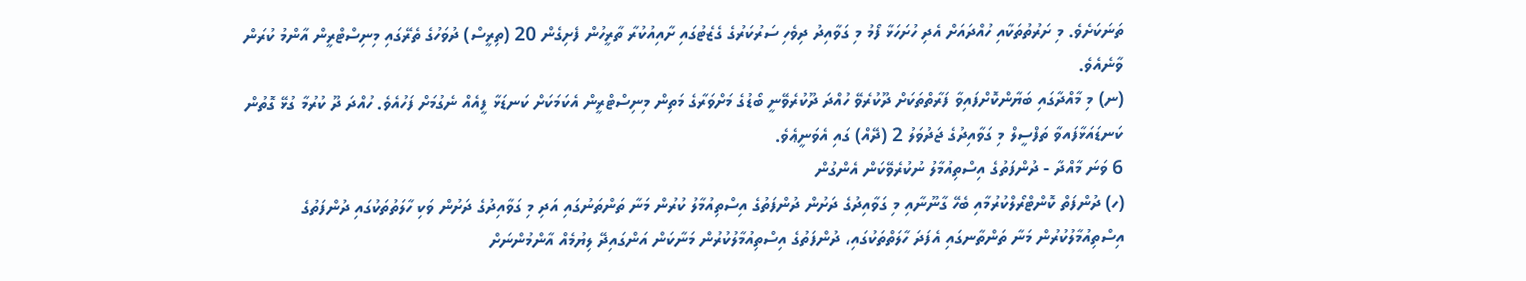ތަނަކަށެވެ. މި ށަރުތުތަކާއި ހުއްދައަށް އެދި ހުށަހަޅާ ފޯމު މި ގަވާއިދު ދިވެހި ސަރުކަރުގެ ގެޒެޓުގައި ށާއިއުކުރާ ތާރީހުން ފެށިގެން 20 (ތިރީސް) ދުވަހުގެ ތެރޭގައި މިނިސްޓްރީން އާންމު ކުރަން ވާނެއެވެ.
(ނ) މި މާއްދާގައި ބަޔާންކޮށްފައިވާ ފަރާތްތަކަށް ދޫކުރެވޭ ހުއްދަ ދޫކުރެވޭނީ ބޯޑުގެ މަށްވަރާގެ މަތިން މިނިސްޓްރީން އެކަމަކަށް ކަނޑަޅާ ފީއެއް ނެގުމަށް ފަހުއެވެ. ހުއްދަ ދޫ ކުރުމާ ގުޅޭ ގޮތުން ކަނޑައަޅާފައވާ ތަފްސީލް މި ގަވާއިދުގެ ޖަދުވަލު 2 (ދޭއް) ގައި އެވަނީޢެވެ.
6 ވަނަ މާއްދާ - ދުންފަތުގެ އިސްތިއުމާލު ނުކުރެވޭކަން އެންގުން
(ހ) ދުންފަތް ކޮންޓްރޯލްކުރުމާއި ބެހޭ ގާނޫނާއި މި ގަވާއިދުގެ ދަށުން ދުންފަތުގެ އިސްތިއުމާލު ކުރުން މަނާ ތަންތަނުގައި އަދި މި ގަވާއިދުގެ ދަށުން ވަކި ހާލަތުތަކުގައި ދުންފަތުގެ އިސްތިއުމާލުކުރުން މަނާ ތަންތާނގައި އެފަދަ ހާލަތްތަކުގައި، ދުންފަތުގެ އިސްތިއުމާލުކުރުން މަނާކަން އަންގައިދޭ ލިޔުމެއް އާންމުންނަށް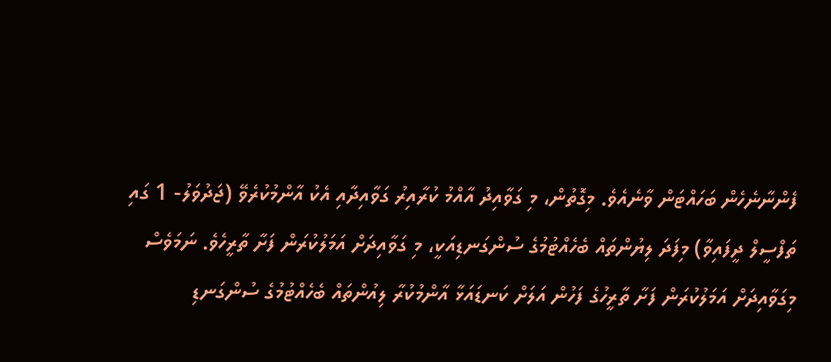ފެންނާނެހެން ބަހައްޓަން ވާނެއެވެ. މިގޮތުން، މި ގަވާއިދު އާއްމު ކުރާއިރު ގަވާއިދާއި އެކު އާންމުކުރެވޭ (ޖަދުވަލު- 1 ގައި ތަފްސީލް ދީފައިވާ) މިފަދަ ލިޔުންތައް ބެހެއްޓުމުގެ ސުންގަނޑިއަކީ، މި ގަވާއިދަށް އަމަލުކުރަން ފަށާ ތާރީހެވެ. ނަމަވެސް މިގަވާއިދަށް އަމަލުކުރަން ފަށާ ތާރީހުގެ ފަހުން އަލަށް ކަނޑައަޅާ އާންމުކުރާ ލިއުންތައް ބެހެއްޓުމުގެ ސުންގަނޑި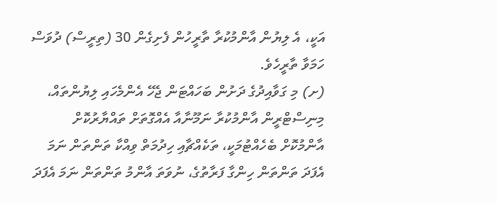އަކީ، އެ ލިޔުން އާންމުކުރާ ތާރީހުން ފެށިގެން 30 (ތިރީސް) ދުވަސް ހަމަވާ ތާރީހެވެ.
(ށ) މި ގަވާއިދުގެ ދަށުން ބަހައްޓަން ޖެހޭ އެންމެހައި ލިޔުންތައް، މިނިސްޓްރީން އާންމުކުރާ ނަމޫނާއާ އެއްގޮތަށް ތައްޔާރުކޮށް އާންމުކޮށް ބެހެއްޓުމަކީ، ތަކެއްޗާއި ހިދުމަތް ވިއްކާ ތަންތަން ނަމަ އެފަދަ ތަންތަން ހިންގާ ފަރާތުގެ، ނުވަތަ އާންމު ތަންތަން ނަމަ އެފަދަ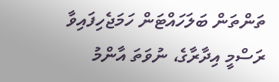ތަންތަން ބަލަހައްޓަން ހަމަޖެހިފައިވާ ރަސްމީ އިދާރާގެ، ނުވަތަ އާންމު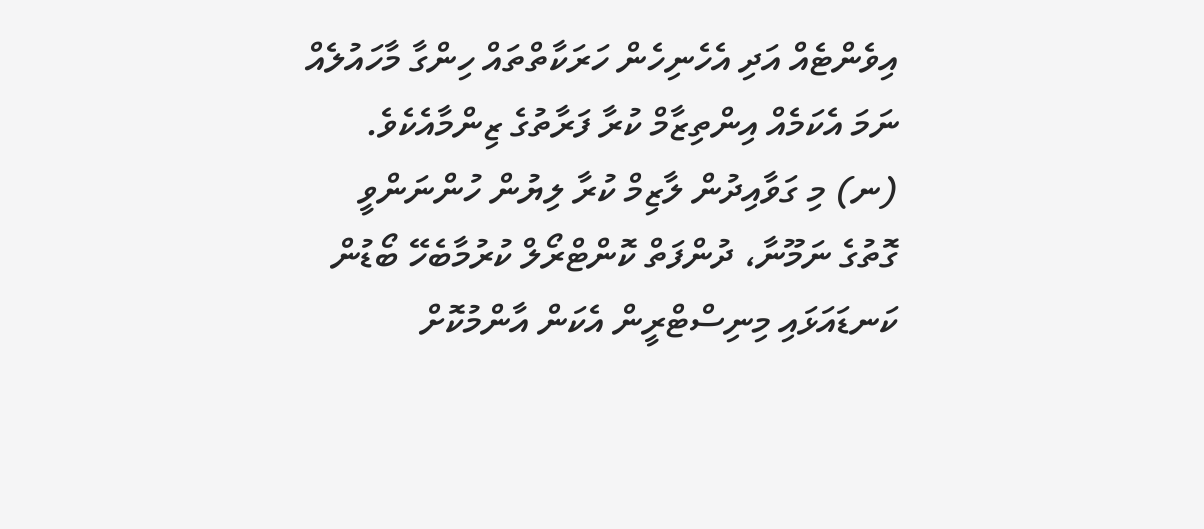އިވެންޓެއް އަދި އެހެނިހެން ހަރަކާތްތައް ހިންގާ މާހައުލެއް ނަމަ އެކަމެއް އިންތިޒާމް ކުރާ ފަރާތުގެ ޒިންމާއެކެވެ.
(ނ) މި ގަވާއިދުން ލާޒިމް ކުރާ ލިޔުން ހުންނަންވީ ގޮތުގެ ނަމޫނާ، ދުންފަތް ކޮންޓްރޯލް ކުރުމާބެހޭ ބޯޑުން ކަނޑައަޅައި މިނިސްޓްރީން އެކަން އާންމުކޮށް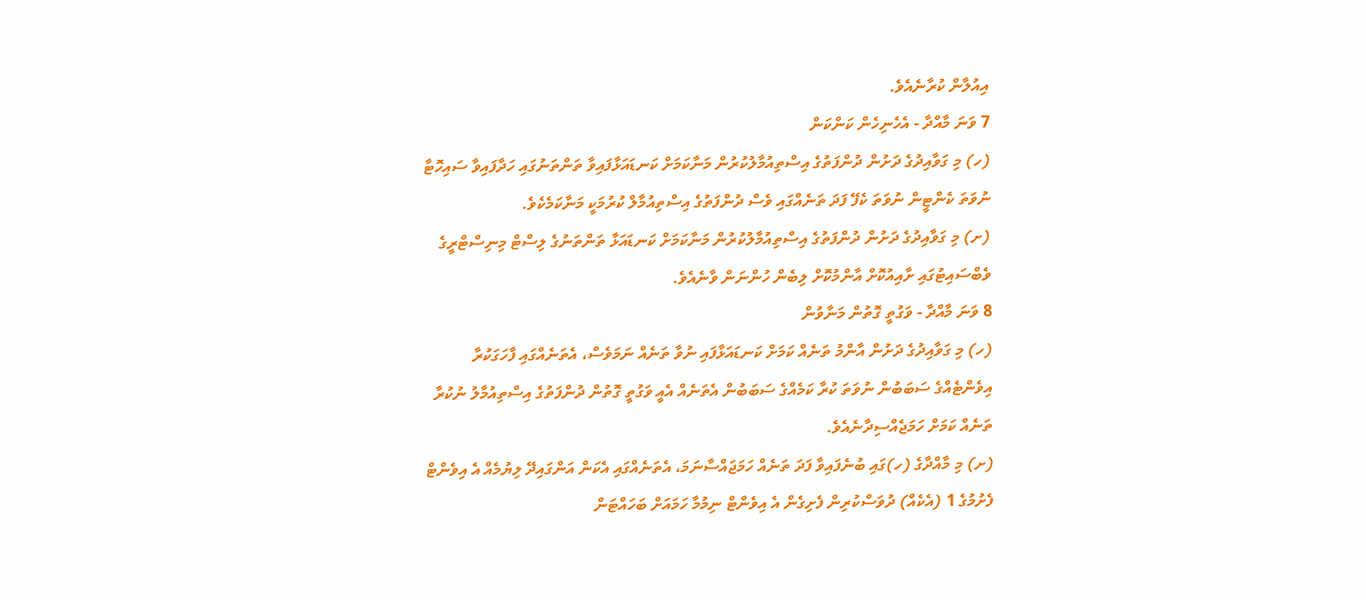އިއުލާން ކުރާނެއެވެ.
7 ވަނަ މާއްދާ - އެހެނިހެން ކަންކަން
(ހ) މި ގަވާއިދުގެ ދަށުން ދުންފަތުގެ އިސްތިއުމާލުކުރުން މަނާކަމަށް ކަނޑައަޅާފައިވާ ތަންތަނުގައި ހަދާފައިވާ ސައިހޮޓާ ނުވަތަ ކެންޓީން ނުވަތަ ކެފޭ ފަދަ ތަނެއްގައި ވެސް ދުންފަތުގެ އިސްތިއުމާލް ކުރުމަކީ މަނާކަމެކެވެ.
(ށ) މި ގަވާއިދުގެ ދަށުން ދުންފަތުގެ އިސްތިއުމާލުކުރުން މަނާކަމަށް ކަނޑައަޅާ ތަންތަނުގެ ލިސްޓް މިނިސްޓްރީގެ ވެބްސައިޓުގައި ށާއިއުކޮށް އާންމުކޮށް ލިބެން ހުންނަން ވާނެއެވެ.
8 ވަނަ މާއްދާ - ވަގުތީ ގޮތުން މަނާވުން
(ހ) މި ގަވާއިދުގެ ދަށުން އާންމު ތަނެއް ކަމަށް ކަނޑައަޅާފައި ނުވާ ތަނެއް ނަމަވެސް، އެތަނެއްގައި ފާހަގަކުރާ އިވެންޓެއްގެ ސަބަބުން ނުވަތަ ކުރާ ކަމެއްގެ ސަބަބުން އެތަނެއް އެއީ ވަގުތީ ގޮތުން ދުންފަތުގެ އިސްތިއުމާލު ނުކުރާ ތަނެއް ކަމަށް ހަމަޖެއްސިދާނެއެވެ.
(ށ) މި މާއްދާގެ (ހ)ގައި ބުނެފައިވާ ފަދަ ތަނެއް ހަމަޖައްސާނަމަ، އެތަނެއްގައި އެކަން އަންގައިދޭ ލިޔުމެއް އެ އިވެންޓް ފެށުމުގެ 1 (އެކެއް) ދުވަސްކުރިން ފެށިގެން އެ އިވެންޓް ނިމުމާ ހަމައަށް ބަހައްޓަން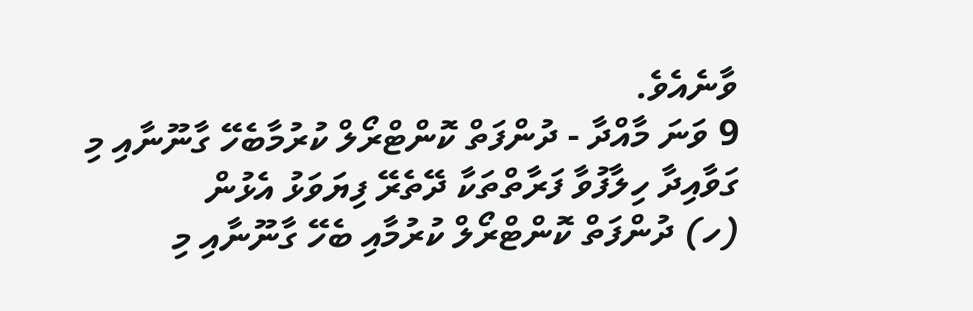ވާނެއެވެ.
9 ވަނަ މާއްދާ - ދުންފަތް ކޮންޓްރޯލް ކުރުމާބެހޭ ގާނޫނާއި މި ގަވާއިދާ ހިލާފުވާ ފަރާތްތަކާ ދޭތެރޭ ފިޔަވަޅު އެޅުން
(ހ) ދުންފަތް ކޮންޓްރޯލް ކުރުމާއި ބެހޭ ގާނޫނާއި މި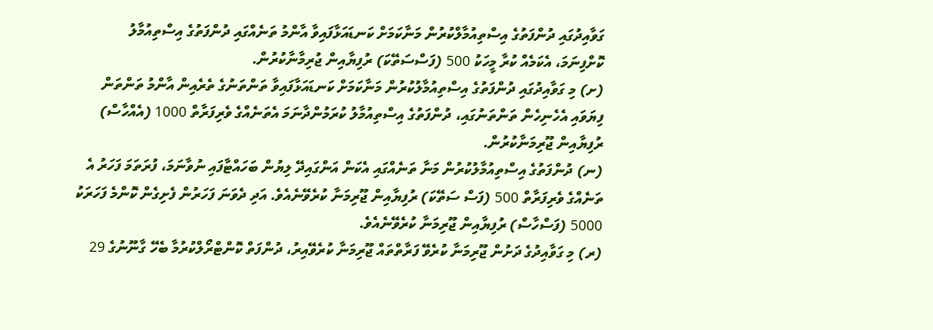ގަވާއިދުގައި ދުންފަތުގެ އިސްތިއުމާލްކުރުން މަނާކަމަށް ކަނޑައަޅާފައިވާ އާންމު ތަނެއްގައި ދުންފަތުގެ އިސްތިއުމާލު ކޮށްފިނަމަ، އެކަމެއް ކުރާ މީހަކު 500 (ފަސްސަތޭކަ) ރުފިޔާއިން ޖުރިމާނާކުރުން.
(ށ) މި ގަވާއިދުގައި ދުންފަތުގެ އިސްތިއުމާލުކުރުން މަނާކަމަށް ކަނޑައަޅާފައިވާ ތަންތަނުގެ ތެރެއިން އާންމު ތަންތަން ފިޔަވައި އެހެނިހެން ތަންތަނުގައި، ދުންފަތުގެ އިސްތިއުމާލު ކުރަމުންދާނަމަ އެތަނެއްގެ ވެރިފަރާތް 1000 (އެއްހާސް) ރުފިޔާއިން ޖޫރިމަނާކުރުން.
(ނ) ދުންފަތުގެ އިސްތިއުމާލުކުރުން މަނާ ތަނެއްގައި އެކަން އަންގައިދޭ ލިޔުން ބަހައްޓާފައި ނުވާނަމަ، ފުރަތަމަ ފަހަރު އެ ތަނެއްގެ ވެރިފަރާތް 500 (ފަސް ސަތޭކަ) ރުފިޔާއިން ޖޫރިމަނާ ކުރެވޭނެއެވެ. އަދި ދެވަނަ ފަހަރުން ފެށިގެން ކޮންމެ ފަހަރަކު 5000 (ފަސްހާސް) ރުފިޔާއިން ޖޫރިމަނާ ކުރެވޭނެއެވެ.
(ރ) މި ގަވާއިދުގެ ދަށުން ޖޫރިމަނާ ކުރެވޭ ފަރާތްތައް ޖޫރިމަނާ ކުރެވޭއިރު، ދުންފަތް ކޮންޓްރޯލްކުރުމާ ބެހޭ ގާނޫނުގެ 29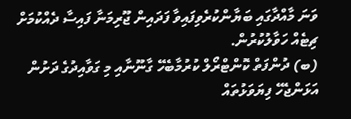ވަނަ މާއްދާގައި ބަޔާންކުރެވިފައިވާ ފަދައިން ޖޫރިމަނާ ފައިސާ ދެއްކުމަށް ޗިޓެއް ހަވާލުކުރުން.
(ބ) ދުންފަތް ކޮންޓްރޯލް ކުރުމާބެހޭ ގާނޫނާއި މި ގަވާއިދުގެ ދަށުން އަޅަންޖެހޭ ފިޔަވަޅުތައް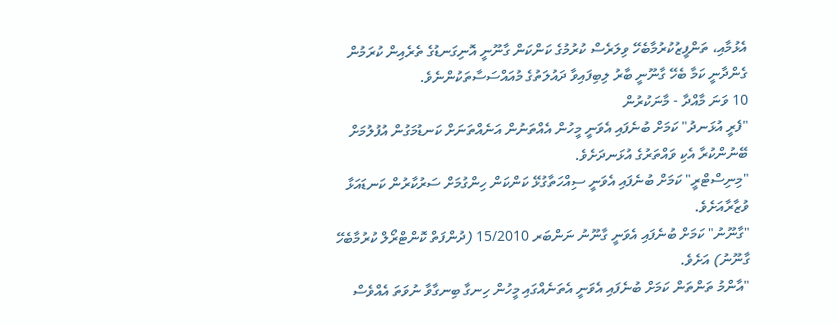އެޅުމާއި، ތަންފީޒުކުރުމާބެހޭ ވިލަރެސް ކުރުމުގެ ކަންކަން ގާނޫނީ އޮނިގަނޑުގެ ތެރެއިން ކުރަމުން ގެންދާނީ ކަމާ ބެހޭ ގާނޫނީ ބާރު ލިބިފައިވާ ދައުލަތުގެ މުއައްސަސާތަކުންނެވެ.
10 ވަނަ މާއްދާ - މާނަކުރުން
"ފެރީ އުޅަނދު" ކަމަށް ބުނެފައި އެވަނީ މީހުން އެއްތަނުން އަނެއްތަނަށް ކަނޑުމަގުން އުފުލުމަށް ބޭނުންކުރާ އެކި ވައްތަރުގެ އުޅަނދަށެވެ.
"މިނިސްޓްރީ" ކަމަށް ބުނެފައި އެވަނީ ސިއްހަތާގުޅޭ ކަންކަން ހިންގުމަށް ސަރުކާރުން ކަނޑައަޅާ ވުޒާރާއަށެވެ.
"ގާނޫނު" ކަމަށް ބުނެފައި އެވަނީ ގާނޫނު ނަންބަރ 15/2010 (ދުންފަތް ކޮންޓްރޯލް ކުރުމާބެހޭ ގާނޫނު) އަށެވެ.
"އާންމު ތަންތަން ކަމަށް ބުނެފައި އެވަނީ އެތަނެއްގައި މީހުން ހިނގާ ބިނގާވާ ނުވަތަ އެއްވެސް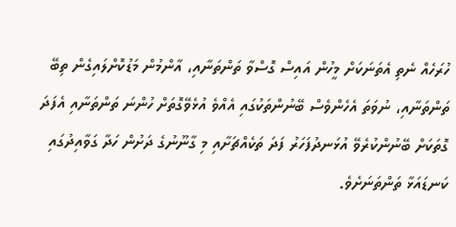ހުރަހެއް ނެތި އެތަނަކަށް މީހުން އައިސް ގޮސްވާ ތަންތަނާއި، އާންމުން މަޑުކޮށްލައިގެން ތިބޭ ތަންތަނާއި، ނުވަތަ އެހެންވެސް ބޭނުންތަކުގައި އެއްވެ އުޅެވޭގޮތަށް ހުންނަ ތަންތަނާއި އެފަދަ ގޮތަކަށް ބޭނުންކުރެވޭ އުޅަނދުފަހަރު ފަދަ ތަކެއްޗަށާއި މި ގާނޫނުގެ ދަށުން ހަދާ ގަވާއިދުގައި ކަނޑައަޅާ ތަންތަނަށެވެ.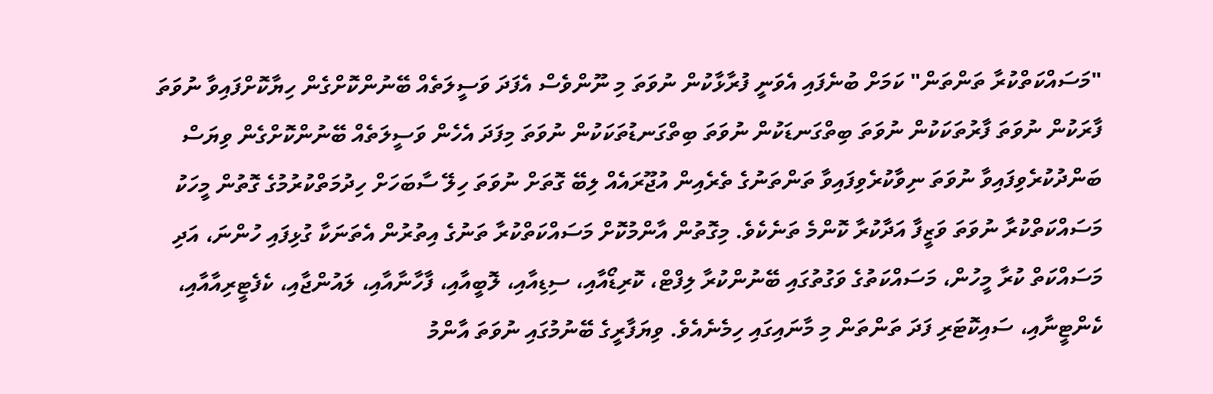"މަސައްކަތްކުރާ ތަންތަން" ކަމަށް ބުނެފައި އެވަނީ ފުރާޅާކުން ނުވަތަ މި ނޫންވެސް އެފަދަ ވަސީލަތެއް ބޭނުންކޮށްގެން ހިޔާކޮށްފައިވާ ނުވަތަ ފާރަކުން ނުވަތަ ފާރުތަކަކުން ނުވަތަ ބިތްގަނޑަކުން ނުވަތަ ބިތްގަނޑުތަކަކުން ނުވަތަ މިފަދަ އެހެން ވަސީލަތެއް ބޭނުންކޮށްގެން ވިޔަސް ބަންދުކުރެވިފައިވާ ނުވަތަ ނިވާކުރެވިފައިވާ ތަންތަނުގެ ތެރެއިން އުޖޫރައެއް ލިބޭ ގޮތަށް ނުވަތަ ހިލޭ ސާބަހަށް ހިދުމަތްކުރުމުގެ ގޮތުން މީހަކު މަސައްކަތްކުރާ ނުވަތަ ވަޒީފާ އަދާކުރާ ކޮންމެ ތަނެކެވެ. މިގޮތުން އާންމުކޮށް މަސައްކަތްކުރާ ތަނުގެ އިތުރުން އެތަނަކާ ގުޅިފައި ހުންނަ، އަދި މަސައްކަތް ކުރާ މީހުން، މަސައްކަތުގެ ވަގުތުގައި ބޭނުންކުރާ ލިފްޓް، ކޮރިޑޯއާއި، ސިޑިއާއި، ލޮބީއާއި، ފާހާނާއާއި، ލައުންޖާއި، ކެފެޓީރިއާއާއި، ކެންޓީނާއި، ސައިކޮޓަރި ފަދަ ތަންތަން މި މާނައިގައި ހިމެނެއެވެ. ވިޔަފާރީގެ ބޭނުމުގައި ނުވަތަ އާންމު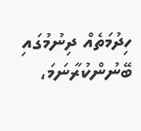ހިދުމަތެއް ދިނުމުގައި ބޭނުންކުރާނަމަ،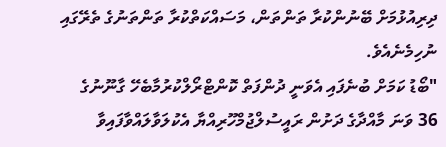ދިރިއުޅުމަށް ބޭނުންކުރާ ތަންތަން، މަސައްކަތްކުރާ ތަންތަނުގެ ތެރޭގައި ނުހިމެނެއެވެ.
"ބޯޑު ކަމަށް ބުނެފައި އެވަނީ ދުންފަތް ކޮންޓްރޯލްކުރުމާބެހޭ ގާނޫނުގެ 36 ވަނަ މާއްދާގެ ދަށުން ރައީސުލްޖުމްހޫރިއްޔާ އެކުލަވާލައްވާފައިވާ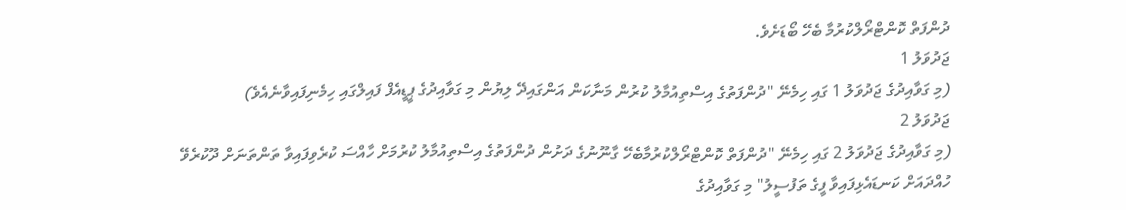ދުންފަތް ކޮންޓްރޯލްކުރުމާ ބެހޭ ބޯޑަށެވެ.
ޖަދުވަލު 1
(މި ގަވާއިދުގެ ޖަދުވަލު 1 ގައި ހިމެނޭ "ދުންފަތުގެ އިސްތިއުމާލު ކުރުން މަނާކަން އަންގައިދޭ ލިޔުން މި ގަވާއިދުގެ ޕީޑީއެފް ފައިލްގައި ހިމެނިފައިވާނެއެވެ)
ޖަދުވަލު 2
(މި ގަވާއިދުގެ ޖަދުވަލު 2 ގައި ހިމެނޭ "ދުންފަތް ކޮންޓްރޯލްކުރުމާބެހޭ ގާނޫނުގެ ދަށުން ދުންފަތުގެ އިސްތިއުމާލު ކުރުމަށް ހާއްސަ ކުރެވިފައިވާ ތަންތަނަށް ދޫކުރެވޭ ހުއްދައަށް ކަނޑައެޅިފައިވާ ފީގެ ތަފުސީލު" މި ގަވާއިދުގެ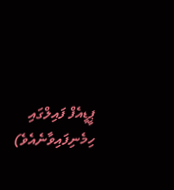ޕީޑީއެފް ފައިލްގައި ހިމެނިފައިވާނެއެވެ)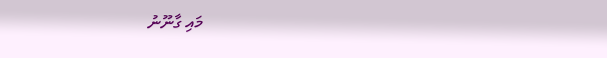މައި ގާނޫނު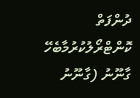ދުންފަތް ކޮންޓްރޯލުކުރުމާބެހޭ ގާނޫނު (ގާނޫނު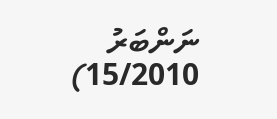ނަންބަރު 15/2010)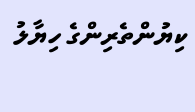ކިޔުންތެރިންގެ ހިޔާލު